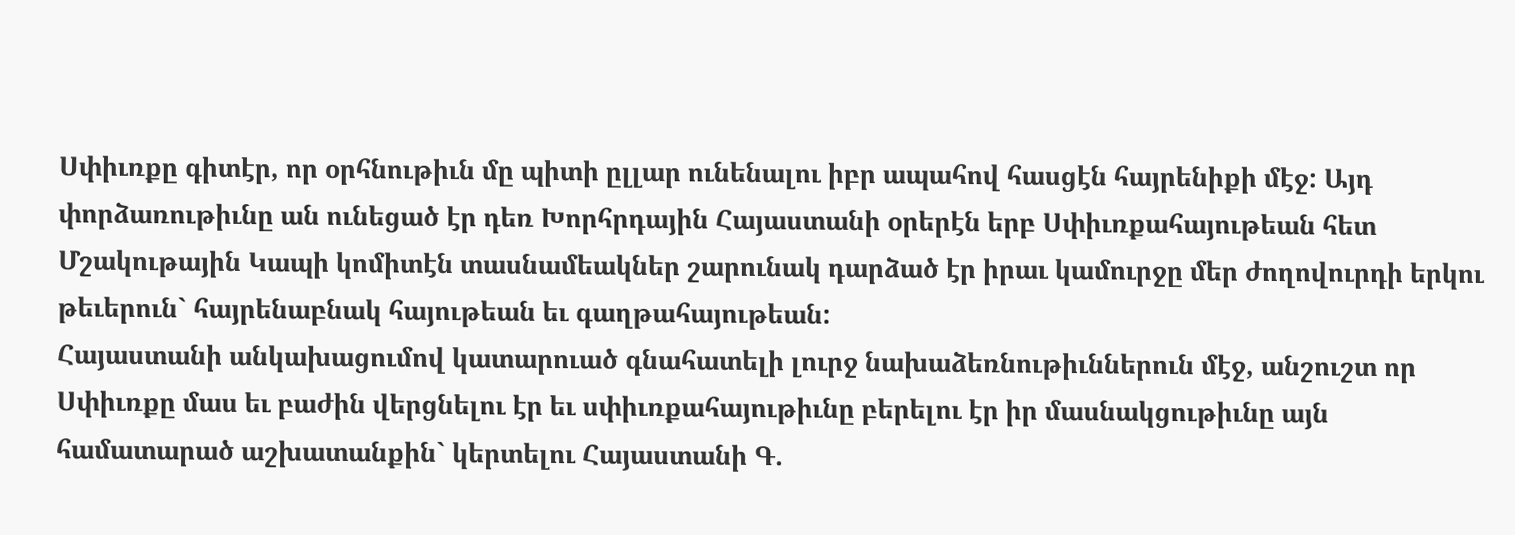Սփիւռքը գիտէր, որ օրհնութիւն մը պիտի ըլլար ունենալու իբր ապահով հասցէն հայրենիքի մէջ: Այդ փորձառութիւնը ան ունեցած էր դեռ Խորհրդային Հայաստանի օրերէն երբ Սփիւռքահայութեան հետ Մշակութային Կապի կոմիտէն տասնամեակներ շարունակ դարձած էր իրաւ կամուրջը մեր ժողովուրդի երկու թեւերուն` հայրենաբնակ հայութեան եւ գաղթահայութեան:
Հայաստանի անկախացումով կատարուած գնահատելի լուրջ նախաձեռնութիւններուն մէջ, անշուշտ որ Սփիւռքը մաս եւ բաժին վերցնելու էր եւ սփիւռքահայութիւնը բերելու էր իր մասնակցութիւնը այն համատարած աշխատանքին` կերտելու Հայաստանի Գ.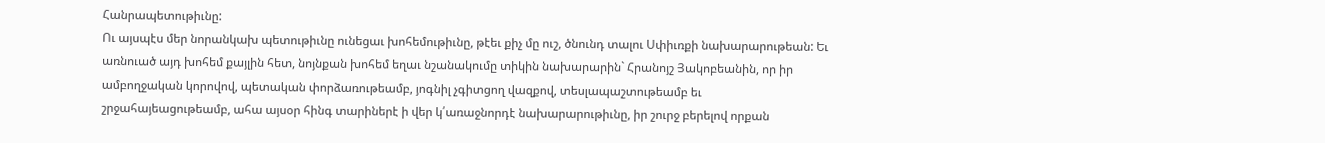Հանրապետութիւնը:
Ու այսպէս մեր նորանկախ պետութիւնը ունեցաւ խոհեմութիւնը, թէեւ քիչ մը ուշ, ծնունդ տալու Սփիւռքի նախարարութեան: Եւ առնուած այդ խոհեմ քայլին հետ, նոյնքան խոհեմ եղաւ նշանակումը տիկին նախարարին` Հրանոյշ Յակոբեանին, որ իր ամբողջական կորովով, պետական փորձառութեամբ, յոգնիլ չգիտցող վազքով, տեսլապաշտութեամբ եւ շրջահայեացութեամբ, ահա այսօր հինգ տարիներէ ի վեր կ՛առաջնորդէ նախարարութիւնը, իր շուրջ բերելով որքան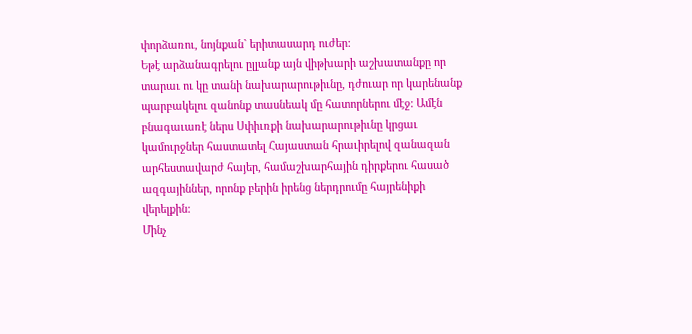փորձառու, նոյնքան` երիտասարդ ուժեր:
Եթէ արձանագրելու ըլլանք այն վիթխարի աշխատանքը որ տարաւ ու կը տանի նախարարութիւնը, դժուար որ կարենանք պարբակելու զանոնք տասնեակ մը հատորներու մէջ: Ամէն բնագաւառէ ներս Սփիւռքի նախարարութիւնը կրցաւ կամուրջներ հաստատել Հայաստան հրաւիրելով զանազան արհեստավարժ հայեր, համաշխարհային դիրքերու հասած ազգայիններ, որոնք բերին իրենց ներդրումը հայրենիքի վերելքին:
Մինչ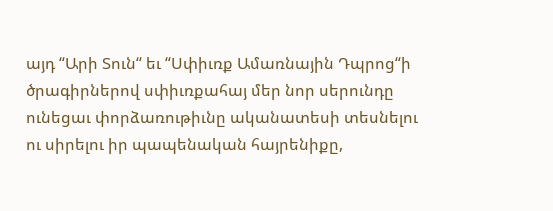այդ “Արի Տուն“ եւ “Սփիւռք Ամառնային Դպրոց“ի ծրագիրներով սփիւռքահայ մեր նոր սերունդը ունեցաւ փորձառութիւնը ականատեսի տեսնելու ու սիրելու իր պապենական հայրենիքը,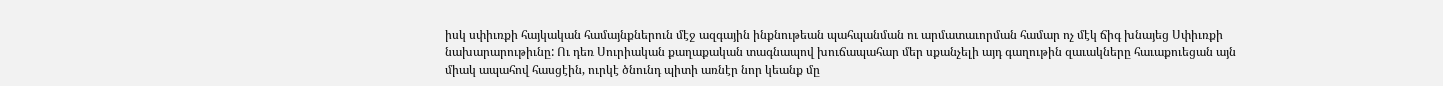իսկ սփիւռքի հայկական համայնքներուն մէջ ազգային ինքնութեան պահպանման ու արմատաւորման համար ոչ մէկ ճիգ խնայեց Սփիւռքի նախարարութիւնը: Ու դեռ Սուրիական քաղաքական տագնապով խուճապահար մեր սքանչելի այդ գաղութին զաւակները հաւաքուեցան այն միակ ապահով հասցէին, ուրկէ ծնունդ պիտի առնէր նոր կեանք մը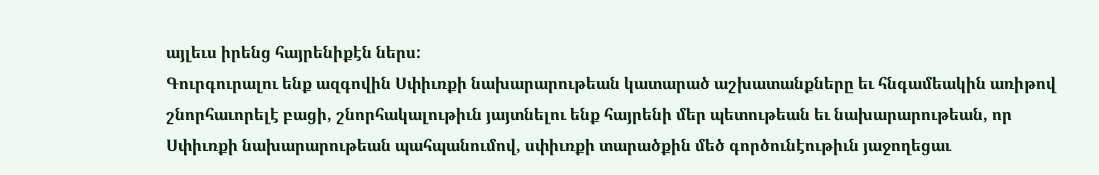այլեւս իրենց հայրենիքէն ներս:
Գուրգուրալու ենք ազգովին Սփիւռքի նախարարութեան կատարած աշխատանքները եւ հնգամեակին առիթով շնորհաւորելէ բացի, շնորհակալութիւն յայտնելու ենք հայրենի մեր պետութեան եւ նախարարութեան, որ Սփիւռքի նախարարութեան պահպանումով, սփիւռքի տարածքին մեծ գործունէութիւն յաջողեցաւ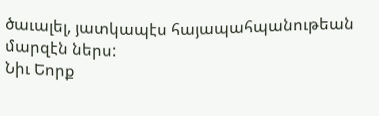ծաւալել, յատկապէս հայապահպանութեան մարզէն ներս:
Նիւ Եորք